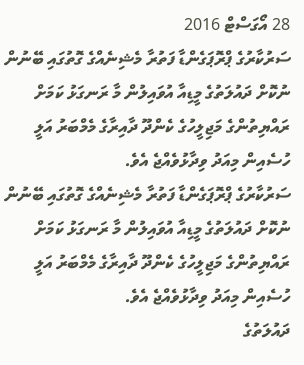28 އޯގަސްޓް 2016
ސަރުކާރުގެ ޕްރޮޕަގެންޑާ ފަތުރާ މެޝިނެއްގެ ގޮތުގައި ބޭނުން ނުކޮށް ދައުލަތުގެ މީޑިއާ އުވައިލުން މާ ރަނގަޅު ކަމަށް ރައްޔިތުންގެ މަޖިލީހުގެ ކެންދޫ ދާއިރާގެ މެމްބަރު އަލީ ހުސެއިން މިއަދު ވިދާޅުވެއްޖެ އެވެ.
ސަރުކާރުގެ ޕްރޮޕަގެންޑާ ފަތުރާ މެޝިނެއްގެ ގޮތުގައި ބޭނުން ނުކޮށް ދައުލަތުގެ މީޑިއާ އުވައިލުން މާ ރަނގަޅު ކަމަށް ރައްޔިތުންގެ މަޖިލީހުގެ ކެންދޫ ދާއިރާގެ މެމްބަރު އަލީ ހުސެއިން މިއަދު ވިދާޅުވެއްޖެ އެވެ.
ދައުލަތުގެ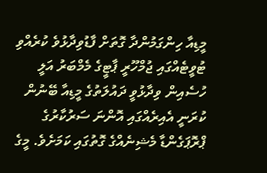މީޑިއާ ހިންގަމުންދާ ގޮތަށް ފާޑުވިދާޅުވެ ކުރެއްވި ޓުވީޓެއްގައި ޖުމްހޫރީ ޕާޓީގެ މެމްބަރު އަލީ ހުސެއިން ވިދާޅުވީ ދައުލަތުގެ މީޑިއާ ބޭނުން ކުރަނީ އެއިރެއްގައި އޮންނަ ސަރުކާރުގެ ޕްރޮޕަގެންޑާ މެޝިނެއްގެ ގޮތުގައި ކަމަށެވެ. މީގެ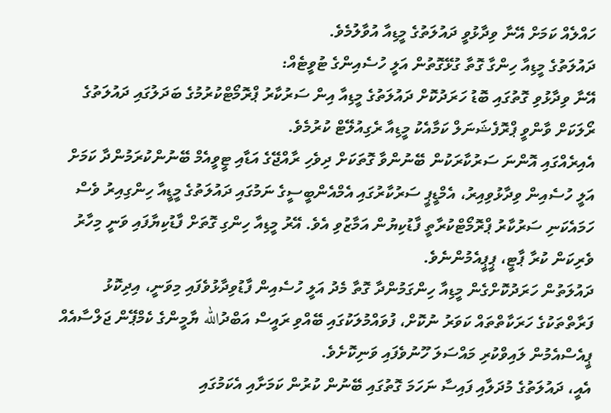ހައްލެއް ކަމަށް އޭނާ ވިދާޅުވީ ދައުލަތުގެ މީޑިއާ އުވާލުމެވެ.
ދައުލަތުގެ މީޑިއާ ހިންގާ ގޮތާ ގުޅޭގޮތުން އަލީ ހުސެއިންގެ ޓުވީޓެއް:
އޭނާ ވިދާޅުވި ގޮތުގައި ބޮޑު ހަރަދުކޮށް ދައުލަތުގެ މީޑިއާ އިން ސަރުކާރު ޕްރޮމޯޓްކުރުމުގެ ބަދަލުގައި ދައުލަތުގެ ރޯލަކަށް ވާންވީ ޕްރޮފެޝަނަލް ކަމާއެކު މީޑިއާ ރެގިއުލޭޓް ކުރުމެވެ.
އެއިރެއްގައި އޮންނަ ސަރުކާރަކުން ބޭނުންވާ ގޮތަކަށް ދިވެހި ރާއްޖޭގެ އަޑާއި ޓީވީއެމް ބޭނުންކުރަމުންދާ ކަމަށް އަލީ ހުސެއިން ވިދާޅުވިއިރު، އެމްޑީޕީ ސަރުކާރުގައި އެމްއެންބީސީގެ ނަމުގައި ދައުލަތުގެ މީޑީއާ ހިންގިއިރު ވެސް ހަމައެކަނި ސަރުކާރު ޕްރޮމޯޓްކުރާތީ ފާޑުކިޔުން އަމާޒުވި އެވެ. އޭރު މީޑިއާ ހިންގި ގޮތަށް ފާޑުކިޔާފައި ވަނީ މިހާރު ވެރިކަން ކުރާ ޕާޓީ، ޕީޕީއެމުންނެވެ.
ދައުލަތުން ހަރަދުކޮށްގެން މީޑިއާ ހިންގަމުންދާ ގޮތާ މެދު އަލީ ހުސެއިން ފާޑުވިދާޅުވެފައި މިވަނީ، އިދިކޮޅު ފަރާތްތަކުގެ ހަރަކާތްތައް ކަވަރު ނުކޮށް، ފުވައްމުލަކުގައި ބޭއްވި ރައީސް އަބްދުالله ޔާމީންގެ ކެމްޕޭން ޖަލްސާއެއް ޕީއެސްއެމުން ލައިވްކުރި މައްސަލަ ހޫނުވެފައި ވަނިކޮށެވެ.
އެއީ، ދައުލަތުގެ މުދަލާއި ފައިސާ ނަހަމަ ގޮތުގައި ބޭނުން ކުރުން ކަމަށާއި އެކަމުގައި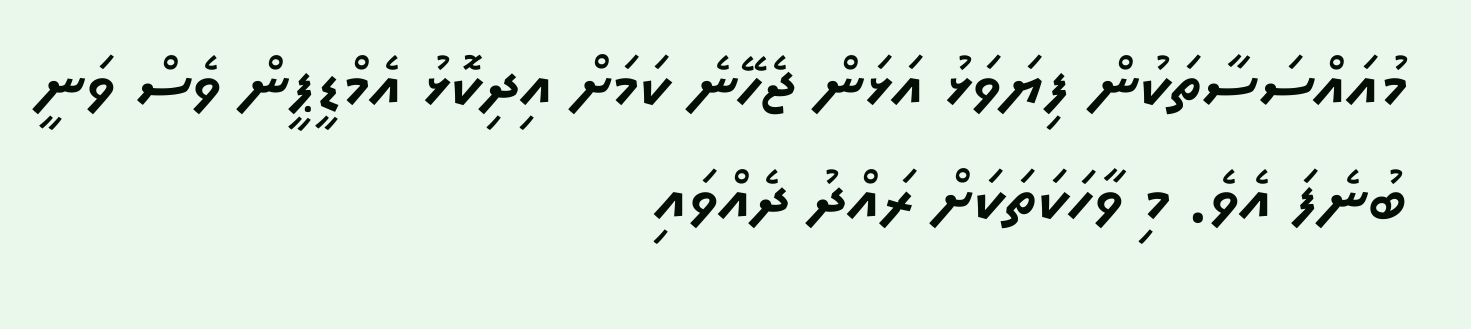މުއައްސަސާތަކުން ފިޔަވަޅު އަޅަން ޖެހޭނެ ކަމަށް އިދިކޮޅު އެމްޑީޕީން ވެސް ވަނީ ބުނެފަ އެވެ. މި ވާހަކަތަކަށް ރައްދު ދެއްވައި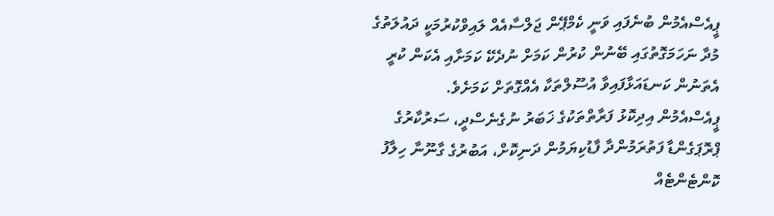ޕީއެސްއެމުން ބުނެފައި ވަނީ ކެމްޕޭން ޖަލްސާއެއް ލައިވްކުރުމަކީ ދައުލަތުގެ މުދާ ނަހަމަގޮތުގައި ބޭނުން ކުރުން ކަމަށް ނުދެކޭ ކަމަށާއި އެކަން ކުރީ އެތަނުން ކަނޑައަޅާފައިވާ އުސޫލްތަކާ އެއްގޮތަށް ކަމަށެވެ.
ޕީއެސްއެމުން އިދިކޮޅު ފަރާތްތަކުގެ ޚަބަރު ނުގެނެސްދީ، ސަރުކާރުގެ ޕްރޮޕަގެންޑާ ފަތުރަމުންދާ ފާޑުކިޔަމުން ދަނިކޮށް، އަބުރުގެ ގާނޫނާ ހިލާފު ކޮންޓެންޓެއް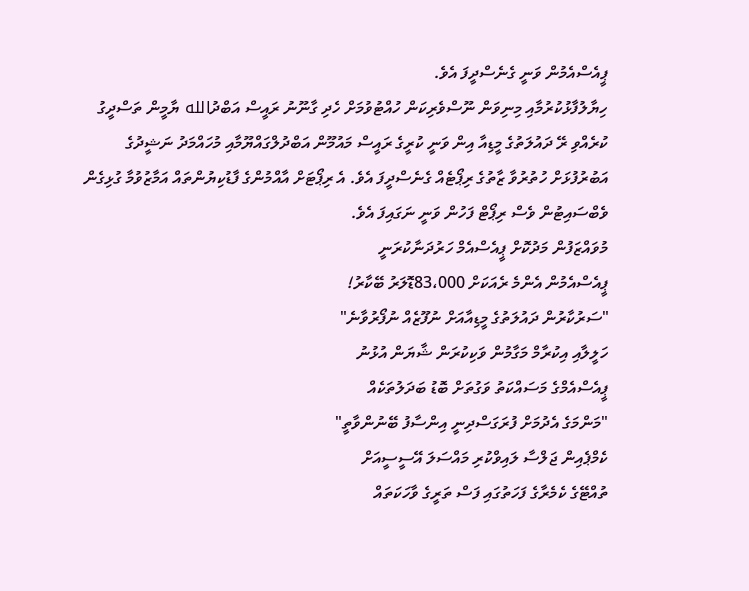ޕީއެސްއެމުން ވަނީ ގެނެސްދީފަ އެވެ.
ހިޔާލުފާޅުކުރުމާއި މިނިވަން ނޫސްވެރިކަން ހުއްޓުވުމަށް ހެދި ގާނޫނު ރައީސް އަބްދުالله ޔާމީން ތަސްދީގު ކުރެއްވި ރޭ ދައުލަތުގެ މީޑިއާ އިން ވަނީ ކުރީގެ ރައީސް މައުމޫން އަބްދުލްގައްޔޫމާއި މުހައްމަދު ނަޝީދުގެ އަބުރުފުޅަށް ހުތުރުވާ ޒާތުގެ ރިޕޯޓެއް ގެނެސްދީފަ އެވެ. އެ ރިޕޯޓަށް އާއްމުންގެ ފާޑުކިޔުންތައް އަމާޒުވުމާ ގުޅިގެން ވެބްސައިޓުން ވެސް ރިޕޯޓް ފަހުން ވަނީ ނަގައިފަ އެވެ.
މުވައްޒަފުން މަދުކޮށް ޕީއެސްއެމް ހަރުދަނާކުރަނީ
ޕީއެސްއެމުން އެންމެ ރެއަކަށް 83،000ޑޮލަރު ބޭކާރު!
"ސަރުކާރުން ދައުލަތުގެ މީޑިއާއަށް ނުފޫޒެއް ނުފޯރުވާނެ"
ހަލީލާއި އިކުރާމް މަގާމުން ވަކިކުރަން ޝާޔަން އުޅުނު
ޕީއެސްއެމްގެ މަސައްކަތު ވަގުތަށް ބޮޑު ބަދަލުތަކެއް
"މަންމަގެ އެދުމަށް ފުރަގަސްދިނީ އިންސާފު ބޭނުންވާތީ"
ކެމްޕެއިން ޖަލްސާ ލައިވްކުރި މައްސަލަ އޭސީސީއަށް
ތުއްޓޭގެ ކެމެރާގެ ފަހަތުގައި ފަސް ތަރީގެ ވާހަކަތައް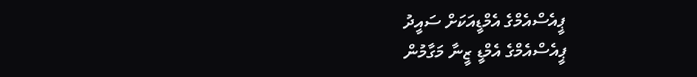ޕީއެސްއެމްގެ އެމްޑީއަކަށް ސައީދު
ޕީއެސްއެމްގެ އެމްޑީ ޒީނާ މަގާމުން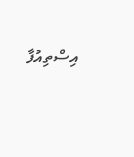އިސްތިއުފާ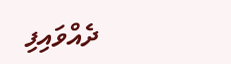ދެއްވައިފި